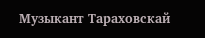Музыкант Тараховскай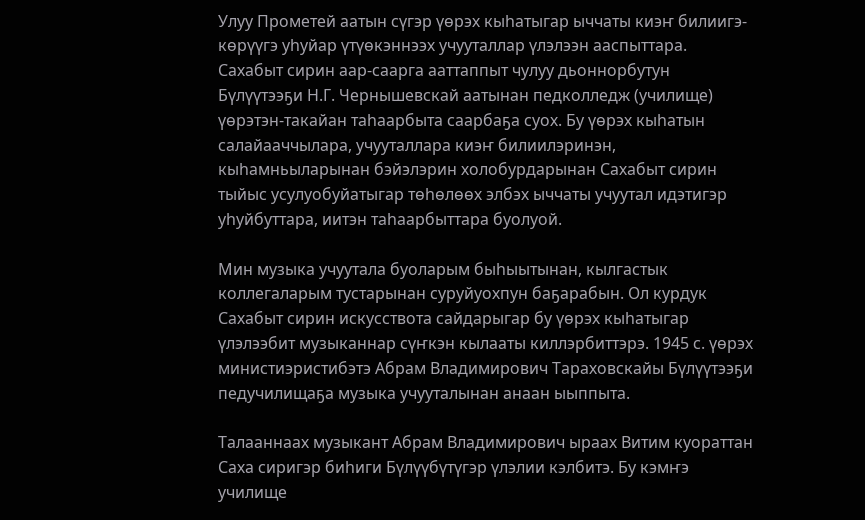Улуу Прометей аатын сүгэр үөрэх кыһатыгар ыччаты киэҥ билиигэ-көрүүгэ уһуйар үтүөкэннээх учууталлар үлэлээн ааспыттара.  Сахабыт сирин аар-саарга ааттаппыт чулуу дьоннорбутун Бүлүүтээҕи Н.Г. Чернышевскай аатынан педколледж (училище) үөрэтэн-такайан таһаарбыта саарбаҕа суох. Бу үөрэх кыһатын салайааччылара, учууталлара киэҥ билиилэринэн, кыһамньыларынан бэйэлэрин холобурдарынан Сахабыт сирин тыйыс усулуобуйатыгар төһөлөөх элбэх ыччаты учуутал идэтигэр уһуйбуттара, иитэн таһаарбыттара буолуой.

Мин музыка учуутала буоларым быһыытынан, кылгастык коллегаларым тустарынан суруйуохпун баҕарабын. Ол курдук Сахабыт сирин искусствота сайдарыгар бу үөрэх кыһатыгар үлэлээбит музыканнар сүҥкэн кылааты киллэрбиттэрэ. 1945 с. үөрэх министиэристибэтэ Абрам Владимирович Тараховскайы Бүлүүтээҕи педучилищаҕа музыка учууталынан анаан ыыппыта.

Талааннаах музыкант Абрам Владимирович ыраах Витим куораттан Саха сиригэр биһиги Бүлүүбүтүгэр үлэлии кэлбитэ. Бу кэмҥэ училище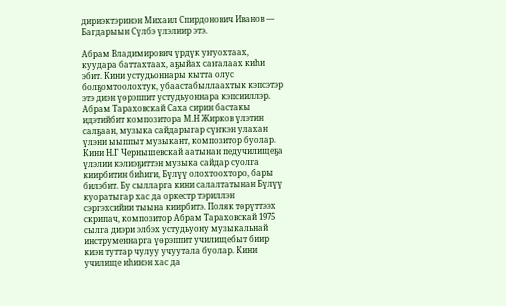дириэктэринэн Михаил Спирдонович Иванов — Багдарыын Сүлбэ үлэлиир этэ.

Абрам Владимирович үрдүк уҥуохтаах, куудара баттахтаах, аҕыйах саҥалаах киһи эбит. Кини устудьоннары кытта олус болҕомтоолохтук, убаастабыллаахтык кэпсэтэр этэ диэн үөрэппит устудьуоннара кэпсииллэр. Абрам Тараховскай Саха сирин бастакы идэтийбит композитора М.Н Жирков үлэтин салҕаан, музыка сайдарыгар сүҥкэн улахан үлэни ыыппыт музыкант, композитор буолар. Кини Н.Г Чернышевскай аатынан педучилищеҕа үлэлии кэлиэҕиттэн музыка сайдар суолга киирбитин биһиги, Бүлүү олохтоохторо, бары билэбит. Бу сылларга кини салалтатынан Бүлүү куоратыгар хас да оркестр тэриллэн сэргэхсийии тыына киирбитэ. Поляк төрүттээх скрипач, композитор Абрам Тараховскай 1975 сылга диэри элбэх устудьуону музыкальнай инструменнарга үөрэппит училищебыт биир киэн туттар чулуу учуутала буолар. Кини училище иһинэн хас да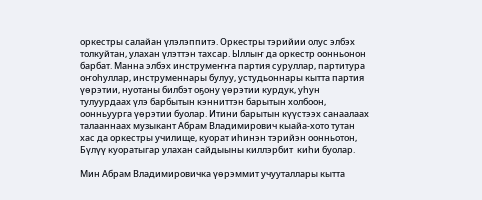оркестры салайан үлэлэппитэ. Оркестры тэрийии олус элбэх толкуйтан, улахан үлэттэн тахсар. Ыллыҥ да оркестр оонньонон барбат. Манна элбэх инструмеҥҥа партия суруллар, партитура оҥоһуллар, инструменнары булуу, устудьоннары кытта партия үөрэтии, нуотаны билбэт оҕону үөрэтии курдук, уһун тулуурдаах үлэ барбытын кэнниттэн барытын холбоон, оонньуурга үөрэтии буолар. Итини барытын күүстээх санаалаах талааннаах музыкант Абрам Владимирович кыайа-хото тутан хас да оркестры училище, куорат иһинэн тэрийэн оонньотон, Бүлүү куоратыгар улахан сайдыыны киллэрбит  киһи буолар.

Мин Абрам Владимировичка үөрэммит учууталлары кытта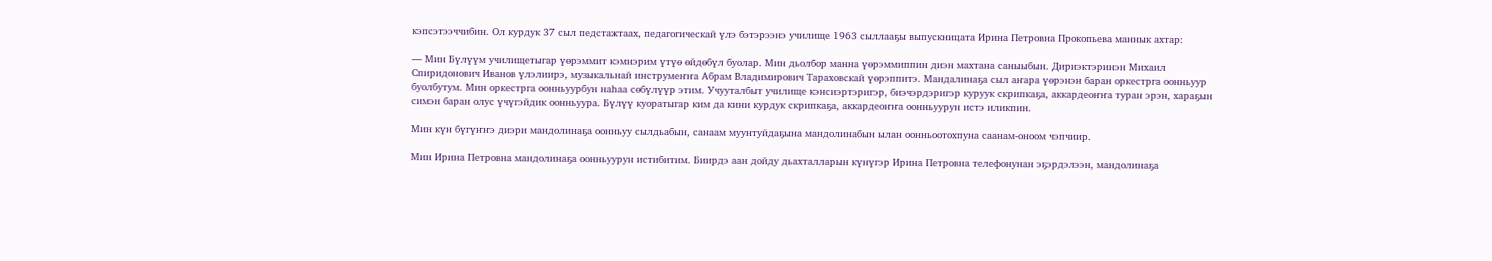кэпсэтээччибин. Ол курдук 37 сыл педстажтаах, педагогическай үлэ бэтэрээнэ училище 1963 сыллааҕы выпускницата Ирина Петровна Прокопьева маннык ахтар:

— Мин Бүлүүм училищетыгар үөрэммит кэмнэрим үтүө өйдөбүл буолар. Мин дьолбор манна үөрэммиппин диэн махтана саныыбын. Дириэктэринэн Михаил Спиридонович Иванов үлэлиирэ, музыкальнай инструмеҥҥа Абрам Владимирович Тараховскай үөрэппитэ. Мандалинаҕа сыл аҥара үөрэнэн баран оркестрга оонньуур буолбутум. Мин оркестрга оонньуурбун наһаа сөбүлүүр этим. Учууталбыт училище кэнсиэртэригэр, биэчэрдэригэр куруук скрипкаҕа, аккардеоҥҥа туран эрэн, хараҕын симэн баран олус үчүгэйдик оонньуура. Бүлүү куоратыгар ким да кини курдук скрипкаҕа, аккардеоҥҥа оонньуурун истэ иликпин.

Мин күн бүгүҥҥэ диэри мандолинаҕа оонньуу сылдьабын, санаам муунтуйдаҕына мандолинабын ылан оонньоотохпуна саанам-оноом чэпчиир.

Мин Ирина Петровна мандолинаҕа оонньуурун истибитим. Биирдэ аан дойду дьахталларын күнүгэр Ирина Петровна телефонунан эҕэрдэлээн, мандолинаҕа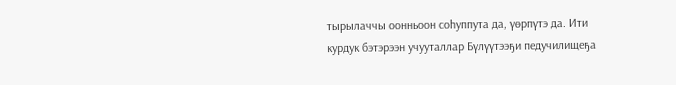тырылаччы оонньоон соһуппута да, үөрпүтэ да. Ити курдук бэтэрээн учууталлар Бүлүүтээҕи педучилищеҕа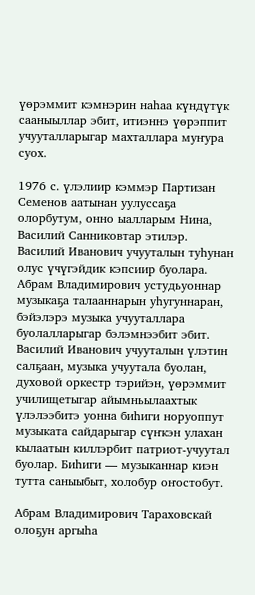үөрэммит кэмнэрин наһаа күндүтүк сааныыллар эбит, итиэннэ үөрэппит учууталларыгар махталлара муҥура суох.

1976 с. үлэлиир кэммэр Партизан Семенов аатынан уулуссаҕа олорбутум, онно ыалларым Нина, Василий Санниковтар этилэр. Василий Иванович учууталын туһунан олус үчүгэйдик кэпсиир буолара. Абрам Владимирович устудьуоннар музыкаҕа талааннарын уһугуннаран, бэйэлэрэ музыка учууталлара буолалларыгар бэлэмнээбит эбит. Василий Иванович учууталын үлэтин салҕаан, музыка учуутала буолан, духовой оркестр тэрийэн, үөрэммит училищетыгар айымньылаахтык үлэлээбитэ уонна биһиги норуоппут музыката сайдарыгар сүҥкэн улахан кылаатын киллэрбит патриот-учуутал буолар. Биһиги — музыканнар киэн тутта саныыбыт, холобур оҥостобут.

Абрам Владимирович Тараховскай олоҕун аргыһа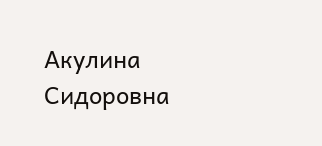Акулина Сидоровна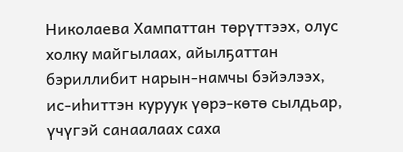Николаева Хампаттан төрүттээх, олус холку майгылаах, айылҕаттан бэриллибит нарын-намчы бэйэлээх, ис-иһиттэн куруук үөрэ-көтө сылдьар, үчүгэй санаалаах саха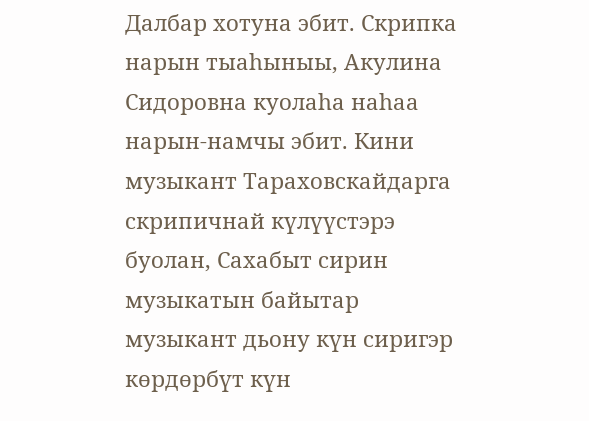Далбар хотуна эбит. Скрипка нарын тыаһыныы, Акулина Сидоровна куолаһа наһаа нарын-намчы эбит. Кини музыкант Тараховскайдарга скрипичнай күлүүстэрэ буолан, Сахабыт сирин музыкатын байытар музыкант дьону күн сиригэр көрдөрбүт күн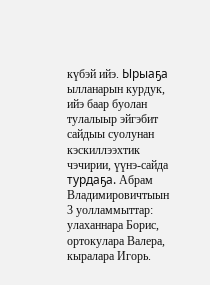күбэй ийэ. Ырыаҕа ылланарын курдук, ийэ баар буолан тулалыыр эйгэбит сайдыы суолунан кэскиллээхтик чэчирии, үүнэ-сайда турдаҕа. Абрам Владимировичтыын 3 уолламмыттар: улаханнара Борис, ортокулара Валера, кыралара Игорь.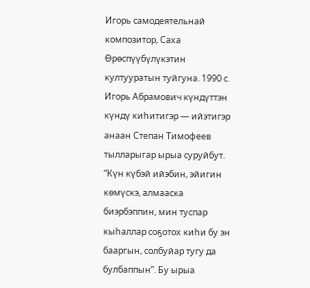Игорь самодеятельнай композитор, Саха Өрөспүүбүлүкэтин култууратын туйгуна. 1990 с. Игорь Абрамович күндүттэн күндү киһитигэр — ийэтигэр анаан Степан Тимофеев тылларыгар ырыа суруйбут. “Күн күбэй ийэбин, эйигин көмүскэ, алмааска биэрбэппин, мин туспар кыһаллар соҕотох киһи бу эн бааргын, солбуйар тугу да булбаппын”. Бу ырыа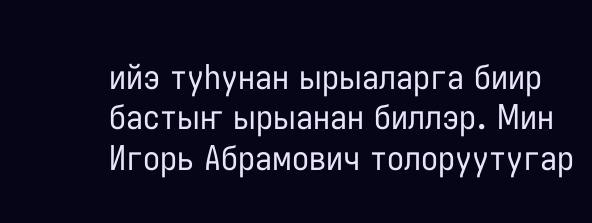ийэ туһунан ырыаларга биир бастыҥ ырыанан биллэр. Мин Игорь Абрамович толоруутугар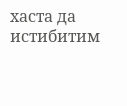хаста да истибитим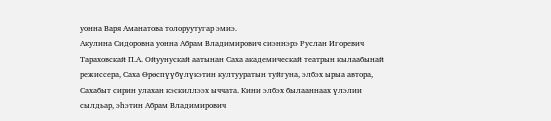уонна Варя Аманатова толоруутугар эмиэ.
Акулина Сидоровна уонна Абрам Владимирович сиэннэрэ Руслан Игоревич Тараховскай П.А. Ойуунускай аатынан Саха академическай театрын кылаабынай режиссера, Саха Өрөспүүбүлүкэтин култууратын туйгуна, элбэх ырыа автора, Сахабыт сирин улахан кэскиллээх ыччата. Кини элбэх былааннаах үлэлии сылдьар, эһэтин Абрам Владимирович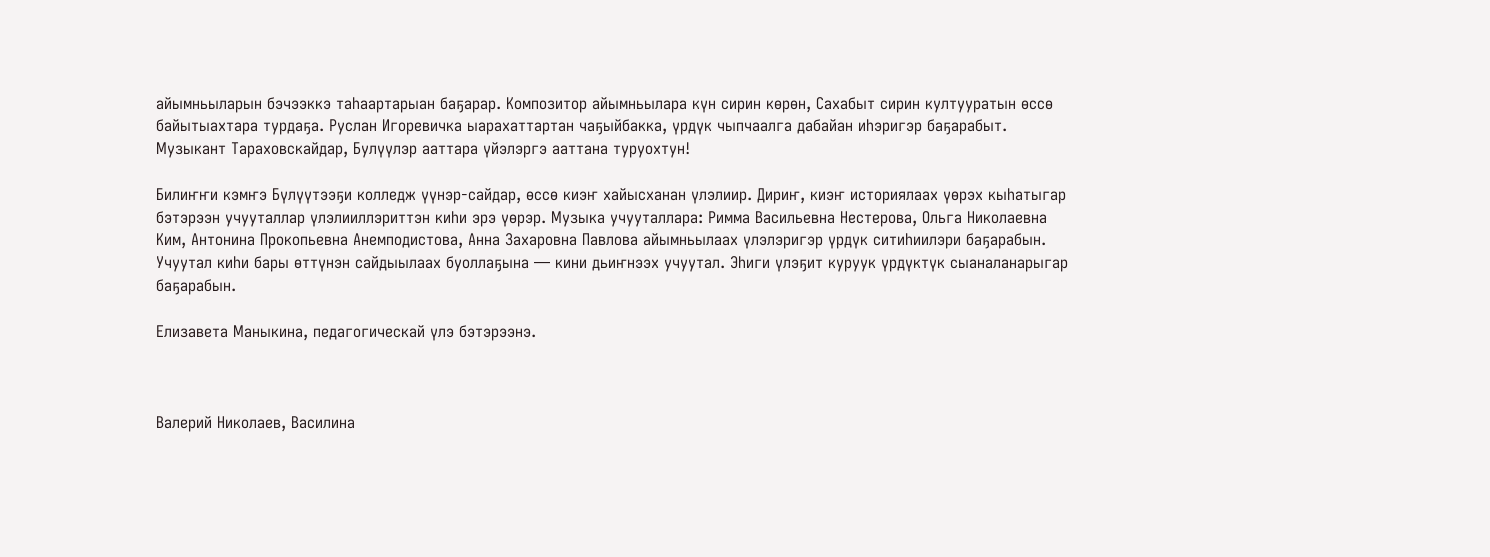айымньыларын бэчээккэ таһаартарыан баҕарар. Композитор айымньылара күн сирин көрөн, Сахабыт сирин култууратын өссө байытыахтара турдаҕа. Руслан Игоревичка ыарахаттартан чаҕыйбакка, үрдүк чыпчаалга дабайан иһэригэр баҕарабыт. Музыкант Тараховскайдар, Булүүлэр ааттара үйэлэргэ ааттана туруохтун!

Билиҥҥи кэмҥэ Бүлүүтээҕи колледж үүнэр-сайдар, өссө киэҥ хайысханан үлэлиир. Дириҥ, киэҥ историялаах үөрэх кыһатыгар бэтэрээн учууталлар үлэлииллэриттэн киһи эрэ үөрэр. Музыка учууталлара: Римма Васильевна Нестерова, Ольга Николаевна Ким, Антонина Прокопьевна Анемподистова, Анна Захаровна Павлова айымньылаах үлэлэригэр үрдүк ситиһиилэри баҕарабын. Учуутал киһи бары өттүнэн сайдыылаах буоллаҕына — кини дьиҥнээх учуутал. Эһиги үлэҕит куруук үрдүктүк сыаналанарыгар баҕарабын.

Елизавета Маныкина, педагогическай үлэ бэтэрээнэ.



Валерий Николаев, Василина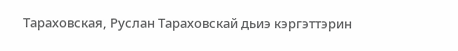Тараховская, Руслан Тараховскай дьиэ кэргэттэрин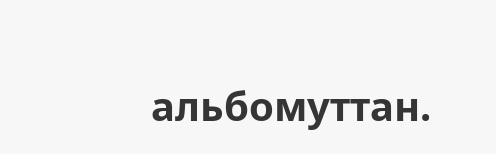альбомуттан.